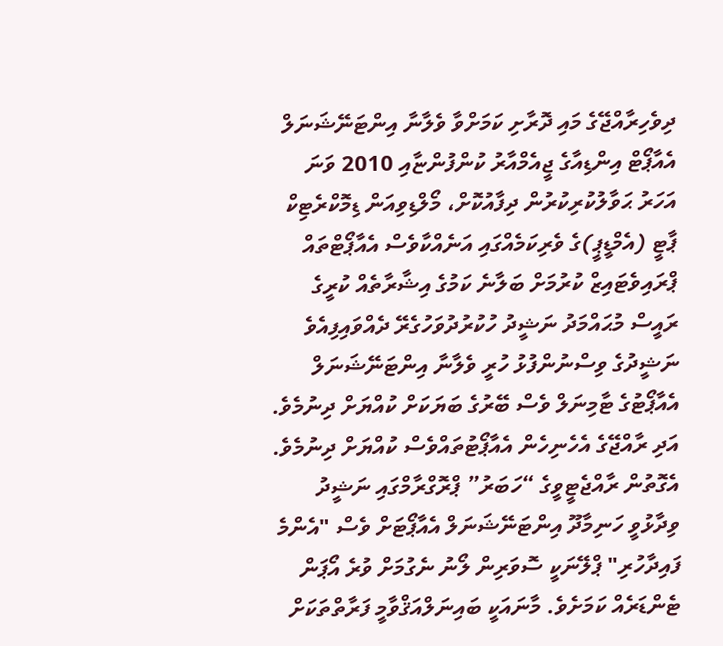ދިވެހިރާއްޖޭގެ މައި ދޮރާށި ކަމަށްވާ ވެލާނާ އިންޓަނޭޝަނަލް އެއާޕޯޓް އިންޑިއާގެ ޖީއެމްއާރު ކުންފުންޏާއި 2010 ވަނަ އަހަރު ޙަވާލުކުރިކުރުން ދިފާއުކޮށް، މޯލްޑިވިއަން ޑިމޮކްރެޓިކް ޕާޓީ (އެމްޑީޕީ)ގެ ވެރިކަމެއްގައި އަނެއްކާވެސް އެއާޕޯޓްތައް ޕްރައިވެޓައިޒް ކުރުމަށް ބަލާނެ ކަމުގެ އިޝާރާތެއް ކުރީގެ ރައީސް މުޙައްމަދު ނަޝީދު ހުކުރުދުވަހުގެރޭ ދެއްވައިފިއެވެ
ނަޝީދުގެ ވިސްނުންފުޅު ހުރީ ވެލާނާ އިންޓަނޭޝަނަލް އެއާޕޯޓުގެ ޓާމިނަލް ވެސް ބޭރުގެ ބަޔަކަށް ކުއްޔަށް ދިނުމެވެ. އަދި ރާއްޖޭގެ އެހެނިހެން އެއާޕޯޓުތައްވެސް ކުއްޔަށް ދިނުމެވެ. އެގޮތުން ރާއްޖެޓީވީގެ “ހަބަރު” ޕްރޮގްރާމްގައި ނަޝީދު ވިދާޅުވީ ހަނިމާދޫ އިންޓަނޭޝަނަލް އެއާޕޯޓަށް ވެސް "އެންމެ ފައިދާހުރި" ޕްލޭނަކީ ސޮވަރިން ލޯނު ނެގުމަށް ވުރެ އޯޕަން ޓެންޑަރެއް ކަމަށެވެ. މާނައަކީ ބައިނަލްއަޤްވާމީ ފަރާތްތަކަށް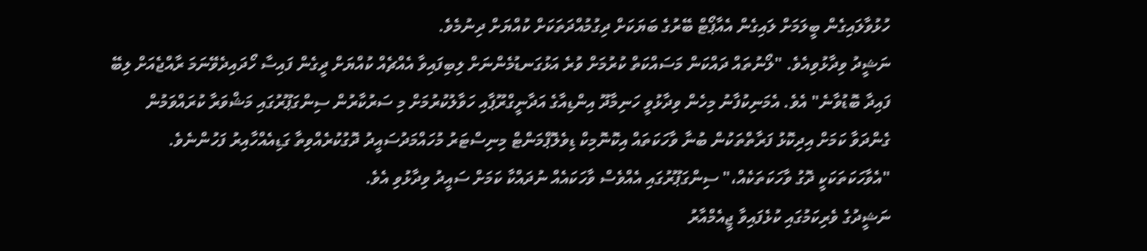ހުޅުވާލައިގެން ބީލަމަށް ލައިގެން އެއާޕޯޓް ބޭރުގެ ބަޔަކަށް ދިގުމުއްދަތަކަށް ކުއްޔަށް ދިނުމެވެ.
ނަޝީދު ވިދާޅުވިއެވެ. "ލޯނުތައް ދައްކަން މަސައްކަތް ކުރުމަށް ވުރެ އަޅުގަނޑުމެންނަށް ލިބިފައިވާ އެއްޗެއް ކުއްޔަށް ދީގެން ފައިސާ ހޯދައިދެވޭނަމަ ރާއްޖެއަށް ލިބޭ ފައިދާ ބޮޑުވާނެ" އެވެ. އެމަނިކުފާނު މިހެން ވިދާޅުވީ ހަނިމާދޫ އިންޑިއާގެ އަދާނީގްރޫޕާއި ހަވާލުކުރުމަށް މި ސަރުކާރުން ސިންގަޕޫރުގައި މަޝްވަރާ ކުރައްވަމުން ގެންދަވާ ކަމަށް އިދިކޮޅު ފަރާތްތަކުން ބުނާ ވާހަކަތައް އިކޮނޮމިކް ޑިވެލޮޕްމަންޓް މިނިސްޓަރު މުހައްމަދުސައީދު ދޮގުކުރެއްވިތާ ގަޑިއެއްހާއިރު ފަހުންނެވެ. "އެވާހަކަތަކަކީ ދޮގު ވާހަކަތަކެއް،" ސިންގަޕޫރުގައި އެއްވެސް ވާހަކައެއް ނުދައްކާ ކަމަށް ސައީދު ވިދާޅުވި އެވެ.
ނަޝީދުގެ ވެރިކަމުގައި ކުޅެފައިވާ ޖީއެމްއާރު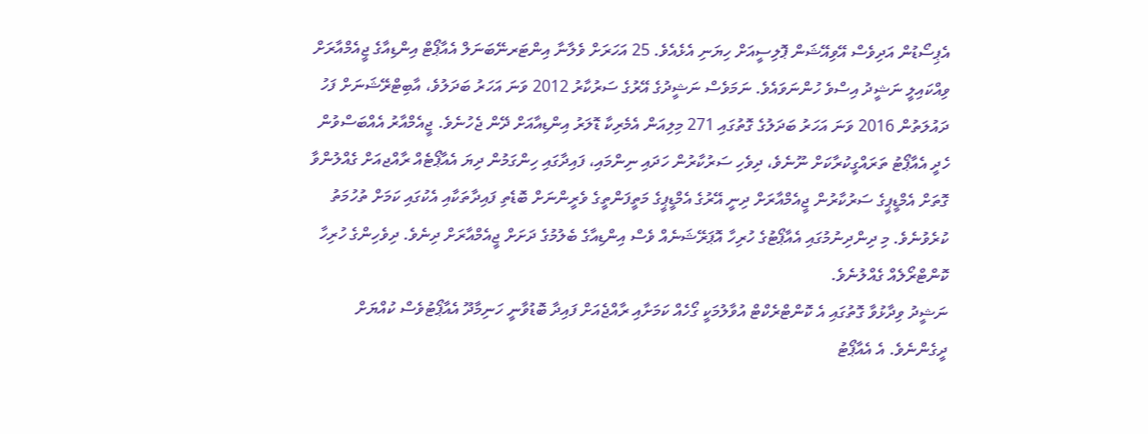އެޕިސޯޑުން އަދިވެސް އޭވިއޭޝަން ޕޮލިސީއަށް ހިޔަނި އެޅެއެވެ. 25 އަހަރަށް ވެލާނާ އިންޓަރނޭބަނަލް އެއާޕޯޓް އިންޑިއާގެ ޖީއެމްއާރަށް ވިއްކައިލީ ނަޝީދު އިސްވެ ހުންނަވައެވެ. ނަމަވެސް ނަޝީދުގެ އޭރުގެ ސަރުކާރު 2012 ވަނަ އަހަރު ބަދަލުވެ، އާބިޓްރޭޝަނަށް ފަހު ދައުލަތުން 2016 ވަނަ އަހަރު ބަދަލުގެ ގޮތުގައި 271 މިލިއަން އެމެރިކާ ޑޮލަރު އިންޑިއާއަށް ދޭން ޖެހުނެވެ. ޖީއެމްއާރު އެއްބަސްވުން ހެދީ އެއާޕޯޓު ތަރައްގީކުރާކަށް ނޫނެވެ، ދިވެހި ސަރުކާރުން ހަދައި ނިންމައި، ފައިދާގައި ހިންގަމުން ދިޔަ އެއާޕޯޓެއް ރާއްޖއަށް ގެއްލުންވާ ގޮތަށް އެމްޑީޕީގެ ސަރުކާރުން ޖީއެމްއާރަށް ދިނީ އޭރުގެ އެމްޑީޕީގެ މަތީފަންތީގެ ވެރީންނަށް ބޮޑެތި ފައިދާތަކާއި އެކުގައި ކަމަށް ތުހުމަތު ކުރެވުނެވެ. މި ދިންދިނުމުގައި އެއާޕޯޓުގެ ހުރިހާ އޮޕަރޭޝަނެއް ވެސް އިންޑިއާގެ ބެލުމުގެ ދަށަށް ޖީއެމްއާރަށް ދިނެވެ. ދިވެހިންގެ ހުރިހާ ކޮންޓްރޯލެއް ގެއްލުނެވެ.
ނަޝީދު ވިދާޅުވާ ގޮތުގައި އެ ކޮންޓްރެކްޓް އުވާލުމަކީ ގޯހެއް ކަމަށާއި ރާއްޖެއަށް ފައިދާ ބޮޑުވާނީ ހަނިމާދޫ އެއާޕޯޓުވެސް ކުއްޔަށް ދީގެންނެވެ. އެ އެއާޕޯޓު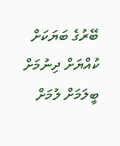ބޭރުގެ ބަޔަކަށް ކުއްޔަށް ދިނުމަށް ބީލަމަށް ލުމަށް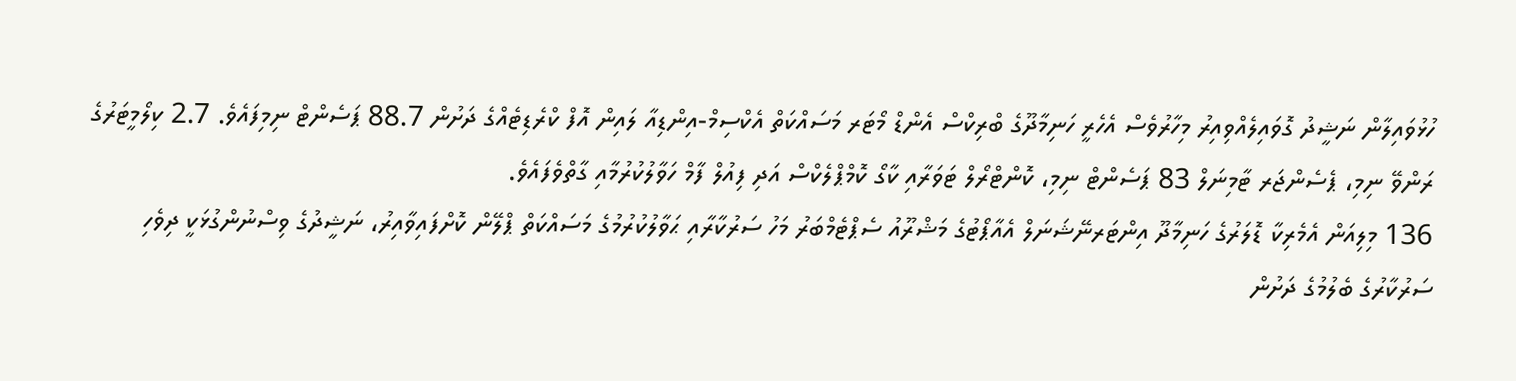ހުޅުވައިލާން ނަޝީދު ގޮވައިލެއްވިއިރު މިހާރުވެސް އެހެރީ ހަނިމާދޫގެ ބްރިކްސް އެންޑް މޯޓަރ މަސައްކަތް އެކްސިމް-އިންޑިއާ ލައިން އޮފް ކްރެޑިޓެއްގެ ދަށުން 88.7 ޕަސެންޓް ނިމިފައެވެ. 2.7 ކިލޯމީޓަރުގެ ރަންވޭ ނިމި، ޕެސެންޖަރ ޓާމިނަލް 83 ޕަސެންޓް ނިމި، ކޮންޓްރޯލް ޓަވަރާއި ކާގޯ ކޮމްޕްލެކްސް އަދި ފިއުލް ފާމް ހަވާލުކުރުމާއި ގާތްވެފައެވެ.
136 މިލިއަން އެމެރިކާ ޑޮލަރުގެ ހަނިމާދޫ އިންޓަރނޭޝަނަލް އެއާޕޯޓުގެ މަޝްރޫއު ސެޕްޓެމްބަރު މަހު ސަރުކާރާއި ޙަވާލުކުރުމުގެ މަސައްކަތް ޕްލޭން ކޮށްފައިވާއިރު، ނަޝީދުގެ ވިސްނުންގުޅަކީ ދިވެހި ސަރުކާރުގެ ބެލުމުގެ ދަށުން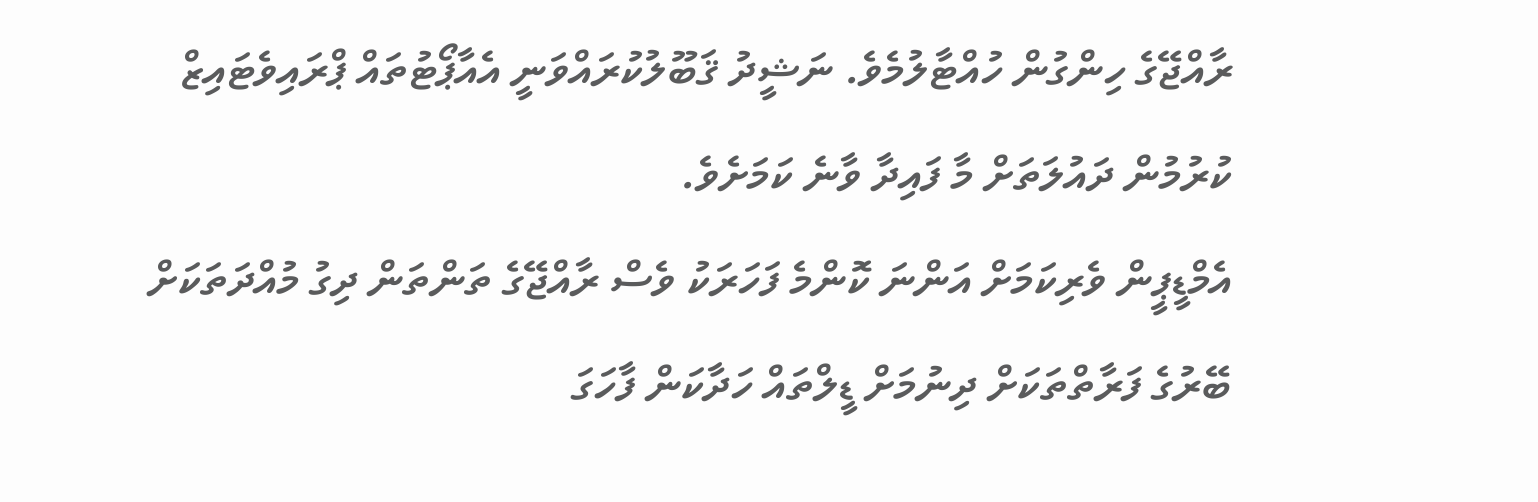ރާއްޖޭގެ ހިންގުން ހުއްޓާލުމެވެ. ނަޝީދު ޤަބޫލުކުރައްވަނީ އެއާޕޯޓުތައް ޕްރައިވެޓައިޒް ކުރުމުން ދައުލަތަށް މާ ފައިދާ ވާނެ ކަމަށެވެ.
އެމްޑީޕީން ވެރިކަމަށް އަންނަ ކޮންމެ ފަހަރަކު ވެސް ރާއްޖޭގެ ތަންތަން ދިގު މުއްދަތަކަށް ބޭރުގެ ފަރާތްތަކަށް ދިނުމަށް ޑީލްތައް ހަދާކަން ފާހަގަ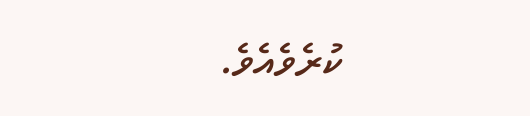ކުރެވެއެވެ.